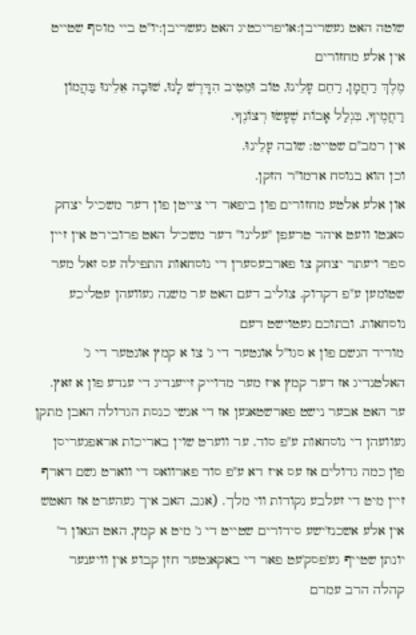שוטה האט געשריבן:אויפריכטיג האט געשריבן:יו"ט ביי מוסף שטייט אין אלע מחזורים
מֶלֶךְ רַחֲמָן, רַחֵם עָלֵינוּ, טוֹב וּמֵטִיב הִדָּרֶשׁ לָנוּ, שׁוּבָה אֵלֵינוּ בַּהֲמוֹן רַחֲמֶיךָ, בִּגְלַל אָבוֹת שֶׁעָשׂוּ רְצוֹנֶךָ.
אין רמב"ם שטייט: שובה עָלֵינוּ.
וכן הוא בנוסח אדמו"ר הזקן.
און אלע אלטע מחזורים פון ביפאר די צייטן פון דער משכיל יצחק סאנטו וועט איהר טרעפן "עלינו" דער משכיל האט פרובירט אין זיין ספר ויעתר יצחק צו פארבעסערן די נוסחאות התפילה עס זאל מער שטומען ע"פ דקדוק. צוליב דעם האט ער משנה געוועהן עטליכע נוסחאות. ובתוכם געטוישט דעם
מוריד הגשם פון א סגו"ל אונטער די ג' צו א קמץ אונטער די ג' האלטנדיג אז דער קמץ איז מער מדוייק זייענדיג די ענדע פון א זאץ. ער האט אבער נישט פארשטאנען אז די אנשי כנסת הגדולה האבן מתקן געוועהן די נוסחאות ע"פ סוד. ער ווערט שוין באריכות אראפגעריסן פון כמה גדולים אז עס איז דא ע"פ סוד פארוואס די ווארט גשם דארף זיין מיט די זעלבע נקודות ווי מלך. (אגב, האב איך געהערט אז חאטש אין אלע אשכנז'ישע סידורים שטייט די ג' מיט א קמץ, האט הגאון ר' יונתן שטייף גע'פסק'עט פאר די באקאנטער חזן קבוע אין וויענער קהלה הרב עמרם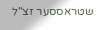שטראססער זצ"ל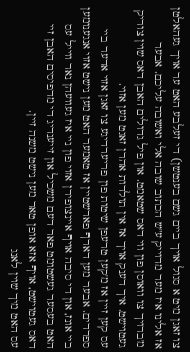צו זאגן מיט א סגול אויך ביים גשם בענטשן) די זעלבע האט ער אויך געהאלטן אז אלינו איז מער מדוייק ע"ש הכתוב שובה אלי ואשובה עליכם. אבער מ'ברויך צו וואוסן פון ווי דאס שטאמט. און פיל גדולים האבן דאס שוין צוריק געטוישט. איך דענק אויך אז אין תולדות אהרן זאגט מען אזוי.
עס קען זיין אז מ'קען טרעפן שיטות פון פריערדיגע צו זאגן אזוי אדער ביי ספרדים. אבער מען דארף פארשטיין אז טאמער האט מען נישט אזוי אנגענומען ביי אונז, און די סיבה אויף איינצופירן אזוי פון ניי איז געוועהן נאר ווייל עס האט בעסער געשטומט פאר דעם משכיל און זייענדיג די מדפיסים האבן זיי דאס געטוישט, אויף אזא אופן טאר מען נישט משנה זיין.
עס האט מיך שוין לאנג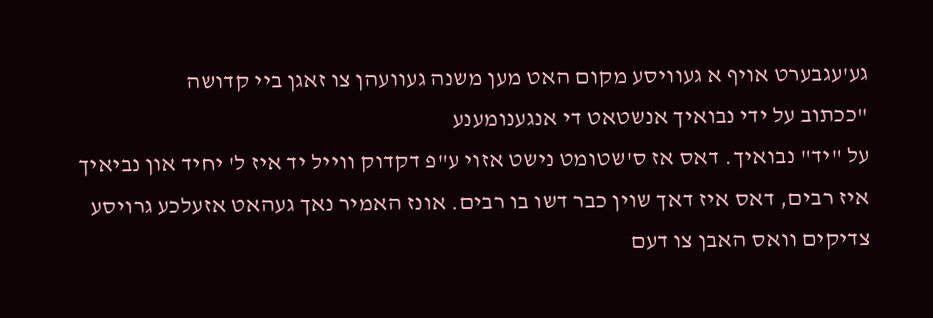גע'עגבערט אויף א געוויסע מקום האט מען משנה געוועהן צו זאגן ביי קדושה
"ככתוב על ידי נבואיך אנשטאט די אנגענומענע
על "יד" נבואיך. דאס אז ס'שטומט נישט אזוי ע"פ דקדוק ווייל יד איז ל' יחיד און נביאיך איז רבים, דאס איז דאך שוין כבר דשו בו רבים. אונז האמיר נאך געהאט אזעלכע גרויסע צדיקים וואס האבן צו דעם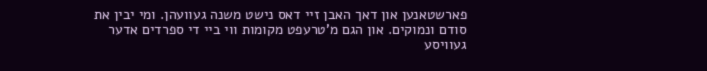פארשטאנען און דאך האבן זיי דאס נישט משנה געוועהן. ומי יבין את סודם ונמוקים. און הגם מ'טרעפט מקומות ווי ביי די ספרדים אדער געוויסע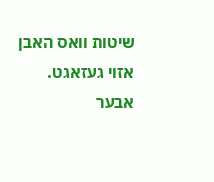שיטות וואס האבן אזוי געזאגט. אבער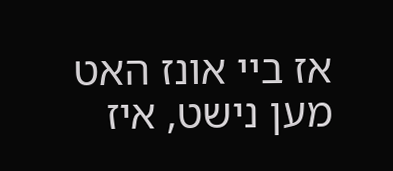אז ביי אונז האט מען נישט, איז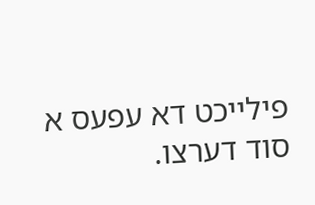פילייכט דא עפעס א סוד דערצו.